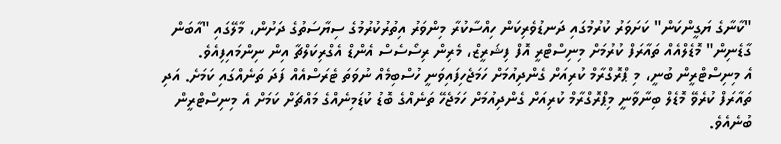"ކާނާގެ ޔަގީންކަން" ކަށަވަރު ކުރުމުގައި ދަނޑުވެރިކަން ހިއްސާކުރާ މިންވަރު އިތުރުކުރުމުގެ ސިޔާސަތުގެ ދަށުން، މާލޭގައި "އާބަން ގާޑެނިން" މޮޑެލްއެއް ތައާރަފް ކުރުމަށް މިނިސްޓްރީ އޮފް ފިޝަރީޒް، މެރިން ރިސޯސެސް އެންޑް އެގްރިކަލްޗާ އިން ނިންމައިފިއެވެ.
އެ މިނިސްޓްރީން ބުނީ، މި ޕްރޮގްރާމް ކުރިއަށް ގެންދިއުމަށް ހަމަޖެހިފައިވަނީ ހުސްބިމެއް ނުވަތަ ޓެރަސްއެއް ފަދަ ތަނެއްގައި ކަމަށެ. އަދި ތައާރަފް ކުރެވޭ މޮޑެލް ބިނާވާނީ މިޕްރޮގްރާމް ކުރިއަށް ގެންދިއުމަށް ހަމަޖެހޭ ތަނެއްގެ ބޮޑު ކުޑަމިނެއްގެ މައްޗަށް ކަމަށް އެ މިނިސްޓްރީން ބުނެއެވެ.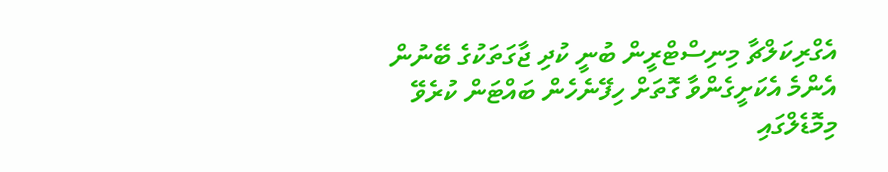އެގްރިކަލްޗާ މިނިސްޓްރީން ބުނީ ކުދި ޖާގަތަކުގެ ބޭނުން އެންމެ އެކަށީގެންވާ ގޮތަށް ހިފޭނެހެން ބައްޓަން ކުރެވޭ މިމޮޑެލްގައި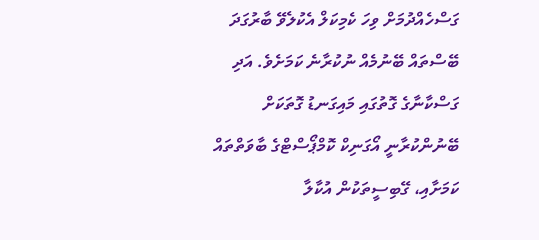ގަސްހެއްދުމަށް ވިހަ ކެމިކަލް އެކުލެވޭ ބާރުގަދަ ބޭސްތައް ބޭނުމެއް ނުކުރާނެ ކަމަށެވެ. އަދި ގަސްކާނާގެ ގޮތުގައި މައިގަނޑު ގޮތަކަށް ބޭނުންކުރާނީ އޯގަނިކް ކޮމްޕޯސްޓްގެ ބާވަތްތައް ކަމަށާއި، ގޭބިސީތަކުން އުކާލާ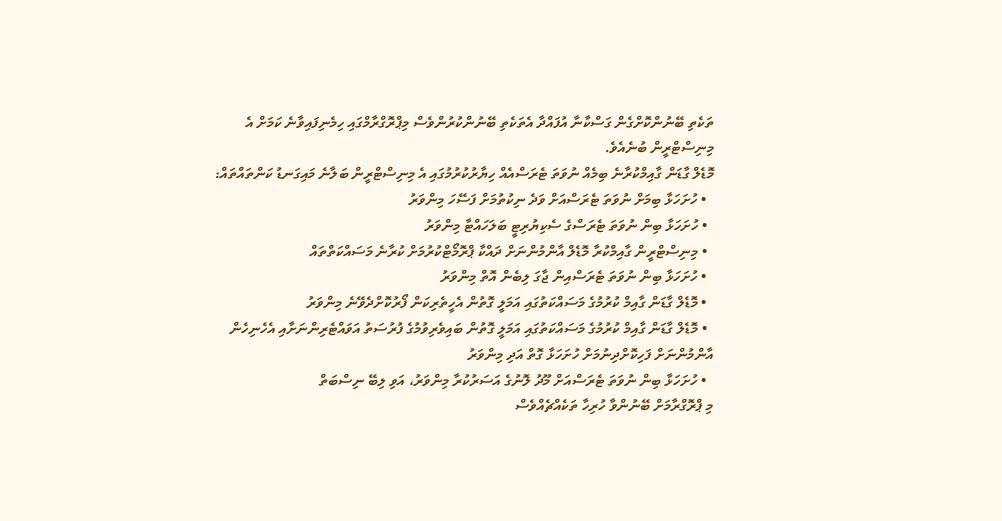ތަކެތި ބޭނުންކޮށްގެން ގަސްކާނާ އުފައްދާ އެތަކެތި ބޭނުންކުރުންވެސް މިޕްރޮގްރާމްގައި ހިމެނިފައިވާނެ ކަމަށް އެ މިނިސްޓްރީން ބުނެއެވެ.
މޮޑެލް ގާޑަން ގާއިމްކުރާނެ ބިމެއް ނުވަތަ ޓެރަސްއެއް ހިޔާރުކުރުމުގައި އެ މިނިސްޓްރީން ބަލާނެ މައިގަނޑު ކަންތައްތައް:
  • ހުށަހަޅާ ބިމަށް ނުވަތަ ޓެރަސްއަށް ވަދެ ނިކުތުމަށް ފަސޭހަ މިންވަރު
  • ހުށަހަޅާ ބިން ނުވަތަ ޓެރަސްގެ ސެކިޔުރިޓީ ބަލަހައްޓާ މިންވަރު
  • މިނިސްޓްރީން ގާއިމްކުރާ މޮޑެލް އާންމުންނަށް ދައްކާ ޕްރޮމޯޓްކުރުމަށް ކުރާނެ މަސައްކަތްތައް
  • ހުށަހަޅާ ބިން ނުވަތަ ޓެރަސްއިން ޖާގަ ލިބެން އޮތް މިންވަރު
  • މޮޑެލް ގާޑަން ގާއިމް ކުރުމުގެ މަސައްކަތުގައި އަމަލީ ގޮތުން އެހީތެރިކަން ފޯރުކޮށްދެވޭނެ މިންވަރު
  • މޮޑެލް ގާޑަން ގާއިމް ކުރުމުގެ މަސައްކަތުގައި އަމަލީ ގޮތުން ބައިވެރިވުމުގެ ފުރުސަތު އަވައްޓެރިންނަށާއި އެހެނިހެން އާންމުންނަށް ފަހިކޮށްދިނުމަށް ހުށަހަޅާ ގޮތް އަދި މިންވަރު
  • ހުށަހަޅާ ބިން ނުވަތަ ޓެރަސްއަށް މޫދު ލޮނުގެ އަސަރުކުރާ މިންވަރު، އަވި ލިބޭ ނިސްބަތް
މި ޕްރޮގްރާމަށް ބޭނުންވާ ހުރިހާ ތަކެއްޗެއްވެސް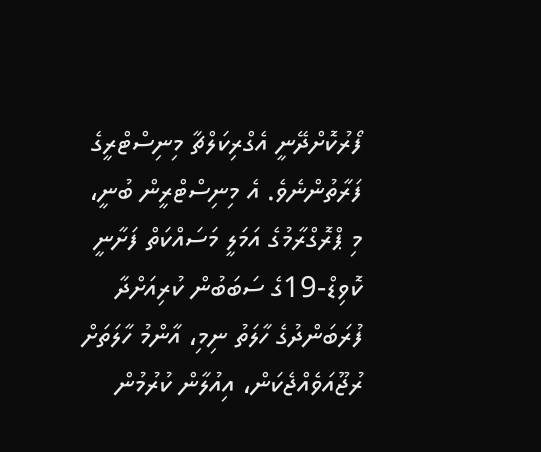ފޯރުކޮށްދޭނީ އެގްރިކަލްޗާ މިނިސްޓްރީގެ ފަރާތުންނެވެ. އެ މިނިސްޓްރީން ބުނީ، މި ޕްރޮގްރާމުގެ އަމަލީ މަސައްކަތް ފަށާނީ ކޮވިޑް-19ގެ ސަބަބުން ކުރިއަށްދާ ފުރަބަންދުގެ ހާލަތު ނިމި، އާންމު ހާލަތަށް ރުޖޫއަވެއްޖެކަން، އިއުލާން ކުރުމުން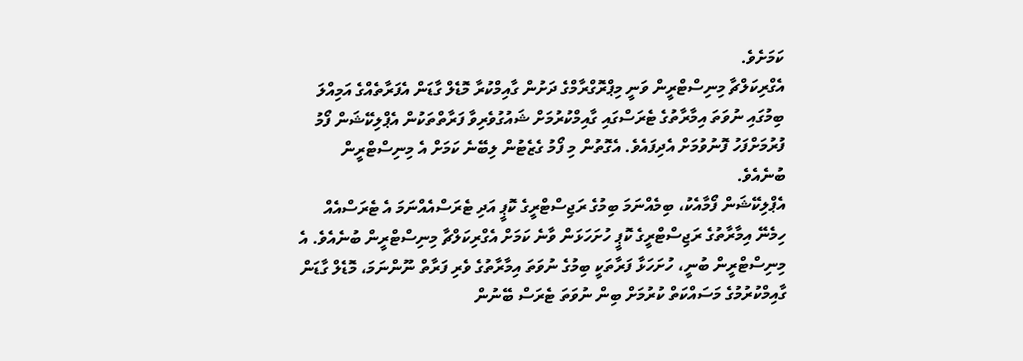ކަމަށެވެ.
އެގްރިކަލްޗާ މިނިސްޓްރީން ވަނީ މިޕްރޮގްރާމްގެ ދަށުން ގާއިމްކުރާ މޮޑެލް ގާޑަން އެފަރާތެއްގެ އަމިއްލަ ބިމުގައި ނުވަތަ އިމާރާތުގެ ޓެރަސްގައި ގާއިމްކުރުމަށް ޝައުގުވެރިވާ ފަރާތްތަކުން އެޕްލިކޭޝަން ފޯމު ފުރުމަށްފަހު ފޮނުވުމަށް އެދިފައެވެ. އެގޮތުން މި ފޯމު ގެޒެޓުން ލިބޭނެ ކަމަށް އެ މިނިސްޓްރީން ބުނެއެވެ.
އެޕްލިކޭޝަން ފޯމާއެކު، ބިމެއްނަމަ ބިމުގެ ރަޖިސްޓްރީގެ ކޮޕީ އަދި ޓެރަސްއެއްނަމަ އެ ޓެރަސްއެއް ހިމެނޭ އިމާރާތުގެ ރަޖިސްޓްރީގެ ކޮޕީ ހުށަހަޅަން ވާނެ ކަމަށް އެގްރިކަލްޗާ މިނިސްޓްރީން ބުނެއެވެ. އެ މިނިސްޓްރީން ބުނީ، ހުށަހަޅާ ފަރާތަކީ ބިމުގެ ނުވަތަ އިމާރާތުގެ ވެރި ފަރާތް ނޫންނަމަ، މޮޑެލް ގާޑަން ގާއިމްކުރުމުގެ މަސައްކަތް ކުރުމަށް ބިން ނުވަތަ ޓެރަސް ބޭނުން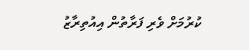ކުރުމަށް ވެރި ފަރާތުން އިއުތިރާޒު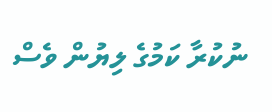ނުކުރާ ކަމުގެ ލިޔުން ވެސް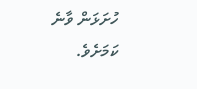ހުށަޅަން ވާނެ ކަމަށެވެ.